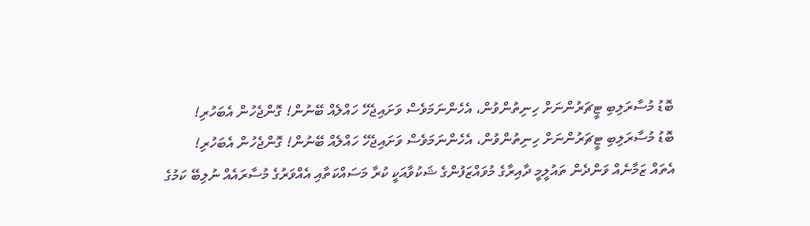ބޮޑު މުސާރަލިބި ޓީޗަރުންނަށް ހިނިތުންވުން، އެހެންނަމަވެސް ވަށައިޖެހޭ ހައްލެއް ބޭނުން! ގޮންޖެހުން އެބަހުރި!
ބޮޑު މުސާރަލިބި ޓީޗަރުންނަށް ހިނިތުންވުން، އެހެންނަމަވެސް ވަށައިޖެހޭ ހައްލެއް ބޭނުން! ގޮންޖެހުން އެބަހުރި!
އެތައް ޒަމާނެއް ވަންދެން ތައުލީމީ ދާއިރާގެ މުވައްޒަފުންގެ ޝަކުވާއަކީ ކުރާ މަސައްކަތާއި އެއްވަރުގެ މުސާރައެއް ނުލިބޭ ކަމުގެ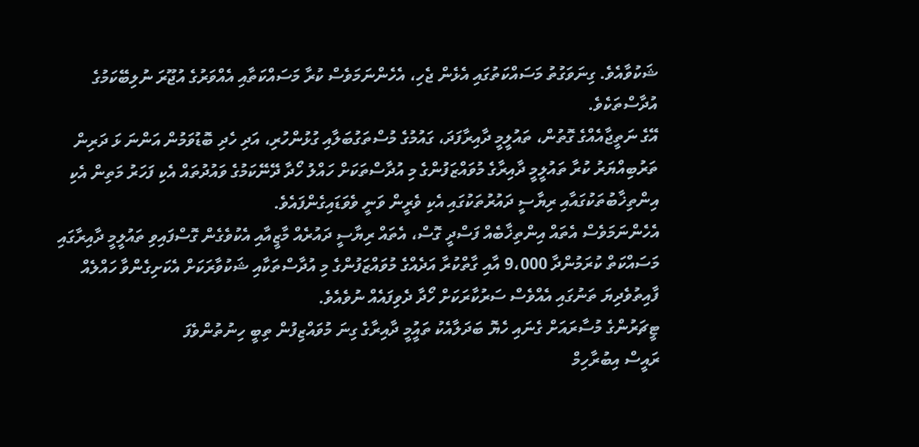ޝަކުވާއެވެ. ގިނަވަގުތު މަސައްކަތުގައި އެޅެން ޖެހި، އެހެންނަމަވެސް ކުރާ މަސައްކަތާއި އެއްވަރުގެ އުޖޫރަ ނުލިބޭކަމުގެ އުދާސްތަކެވެ.
އޭގެ ނަތީޖާއެއްގެ ގޮތުން، ތައުލީމީ ދާއިރާފަދަ، ގައުމުގެ މުސްތަގުބަލާއި ގުޅުންހުރި، އަދި ހެދި ބޮޑުވަމުން އަންނަ ޅަ ދަރިން ތަރުބިއްޔަރު ކުރާ ތައުލީމީ ދާއިރާގެ މުވައްޒަފުންގެ މި އުދާސްތަކަށް ހައްލު ހޯދާ ދޭނޭކަމުގެ ވައުދުތައް އެކި ފަހަރު މަތިން އެކި އިންތިޚާބުތަކުގައާއި ރިޔާސީ ދައުރުތަކުގައި އެކި ވެރީން ވަނީ ވެވަޑައިގެންފައެވެ.
އެހެންނަމަވެސް އެތައް އިންތިޚާބެއް ފަސްދީ ގޮސް، އެތައް ރިޔާސީ ދައުރެއް މާޒީއާއި އެކުވެގެން ގޮސްފައިވި ތައުލީމީ ދާއިރާގައި މަސައްކަތް ކުރަމުންދާ 9،000 އާއި ގާތްކުރާ އަދެއްގެ މުވައްޒަފުންގެ މި އުދާސްތަކާއި ޝަކުވާރަކަށް އެކަށިގެންވާ ހައްލެއް ފާއިތުވެދިޔަ ތަނުގައި އެއްވެސް ސަރުކާރަކަށް ހޯދާ ދެވިފައެއް ނުވެއެވެ.
ޓީޗަރުންގެ މުސާރައަށް ގެނައި ހެޔޮ ބަދަލާއެކު ތައުީމީ ދާއިރާގެ ގިނަ މުވައްޒިފުން ތިބީ ހިނުތުންވެފަ
ރައީސް އިބުރާހިމް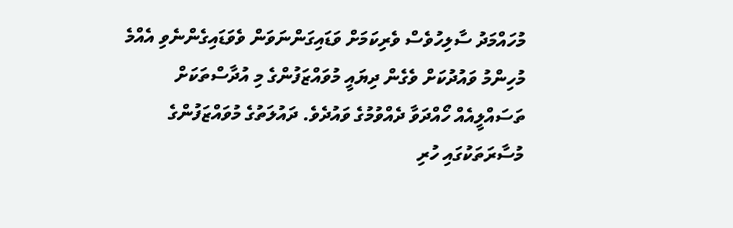މުހައްމަދު ސާލިހުވެސް ވެރިކަމަށް ވަޑައިގަންނަވަން ވެވަޑައިގެންނެވި އެއްމެ މުހިންމު ވައުދުކަށް ވެގެން ދިޔައީ މުވައްޒަފުންގެ މި އުދާސްތަކަށް ތަސައްލީއެއް ހޯއްދަވާ ދެއްވުމުގެ ވައުދެވެ. ދައުލަތުގެ މުވައްޒަފުންގެ މުސާރަތަކުގައި ހުރި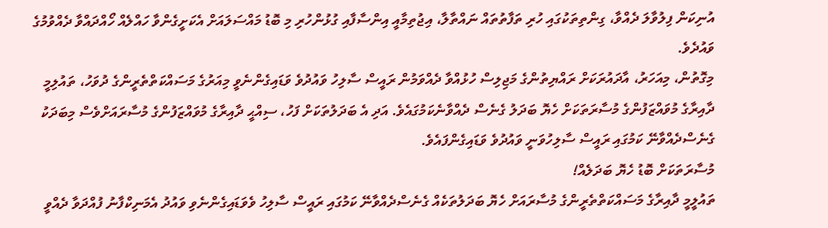އުނިކަން ފިލުވާލަ ދެއްވާ، ގިންތިތަކުގައި ހުރި ތަފާތުތައް ނައްތާލާ، އިޖުތިމާއީ އިންސާފާއި ގުޅުންހުރި މި ބޮޑު މައްސަލައަށް އެކަށީގެންވާ ހައްލެއް ހޯއްދައްވާ ދެއްވުމުގެ ވައުދެވެ.
މިގޮތުން، މިއަހަރު، އާދައުރަކަށް ރައްޔިތުންގެ މަޖިލިސް ހުޅުއްވާ ދެއްވަމުން ރައީސް ސާލިހު ވައުދުވެ ވަޑައިގެންނެވީ މިއަރުގެ މަސައްކަތްތެރީންގެ ދުވަހު، ތައުލިމީ ދާއިރާގެ މުވައްޒަފުންގެ މުސާރަތަކަށް ހެޔޮ ބަދަލު ގެނެސް ދެއްވާނެކަމުގައެވެ. އަދި އެ ބަދަލުތަކަށް ފަހު، ސިއްޙީ ދާއިރާގެ މުވައްޒަފުންގެ މުސާރައަށްވެސް މިބަދަކު ގެނެސްދެއްވާނޭ ކަމުގައި ރައީސް ސާލިހުވަނީ ވައުދުވެ ވަޑައިގެންފައެވެ.
މުސާރަތަކަށް ބޮޑު ހެޔޮ ބަދަލެއް!
ތައުލީމީ ދާއިރާގެ މަސައްކަތްތެރީންގެ މުސާރައަށް ހެޔޮ ބަދަލުތަކެއް ގެނެސްދެއްވާނޭ ކަމުގައި ރައީސް ސާލިހު ވެވަޑައިގެންނެވި ވައުދު އެމަނިކްފާނު ފުއްދަވާ ދެއްވީ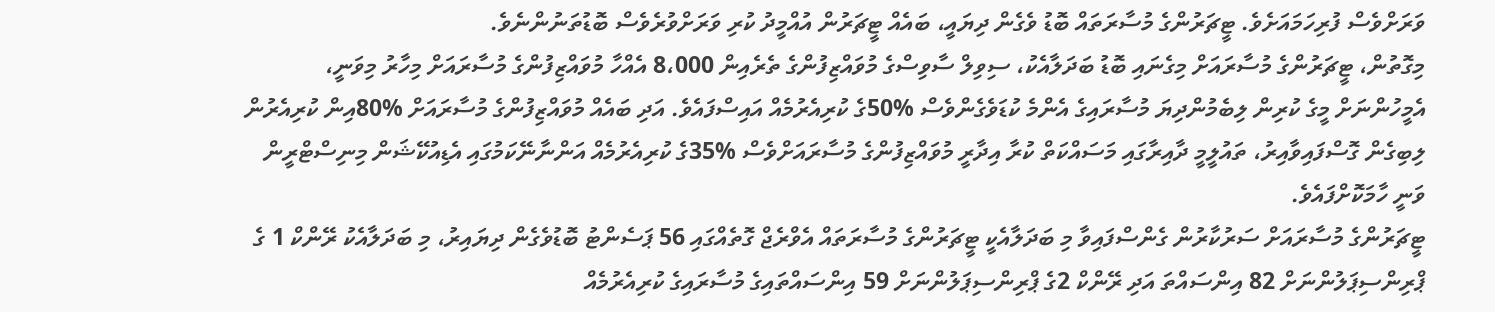ވަރަށްވެސް ފުރިހަމައަށެވެ. ޓީޗަރުންގެ މުސާރަތައް ބޮޑު ވެގެން ދިޔައީ، ބައެއް ޓީޗަރުން އުއްމީދު ކުރި ވަރަށްވުރެވެސް ބޮޑުތަނުންނެވެ.
މިގޮތުން، ޓީޗަރުންގެ މުސާރައަށް މިގެނައި ބޮޑު ބަދަލާއެކު، ސިވިލް ސާވިސްގެ މުވައްޒިފުންގެ ތެރެއިން 8،000 އެއްހާ މުވައްޒިފުންގެ މުސާރައަށް މިހާރު މިވަނީ، އެމީހުންނަށް މީގެ ކުރިން ލިބެމުންދިޔަ މުސާރައިގެ އެންމެ ކުޑަވެގެންވެސް %50ގެ ކުރިއެރުމެއް އައިސްފައެވެ. އަދި ބައެއް މުވައްޒިފުންގެ މުސާރައަށް %80އިން ކުރިއެރުން ލިބިގެން ގޮސްފައިވާއިރު، ތައުލީމީ ދާއިރާގައި މަސައްކަތް ކުރާ އިދާރީ މުވައްޒިފުންގެ މުސާރައަށްވެސް %35ގެ ކުރިއެރުމެއް އަންނާނޭކަމުގައި އެޑިއުކޭޝަން މިނިސްޓްރީން ވަނީ ހާމަކޮށްފައެވެ.
ޓީޗަރުންގެ މުސާރައަށް ސަރުކާރުން ގެންސްފައިވާ މި ބަދަލާއެކީ ޓީޗަރުންގެ މުސާރަތައް އެވްރެޖް ގޮތެއްގައި 56 ޕަސެންޓު ބޮޑުވެގެން ދިޔައިރު، މި ބަދަލާއެކު ރޭންކް 1 ގެ ޕްރިންސިޕަލުންނަށް 82 އިންސައްތަ އަދި ރޭންކް 2ގެ ޕްރިންސިޕަލުންނަށް 59 އިންސައްތައިގެ މުސާރައިގެ ކުރިއެރުމެއް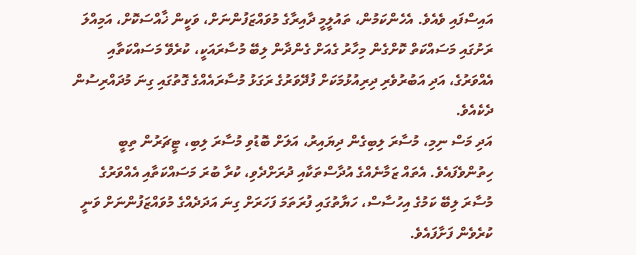އައިސްފައި ވެއެވެ. އެހެންކަމުން، ތައުލީމީ ދާއިރާގެ މުވައްޒަފުންނަށް، ވަކީން ޚާއްސަކޮށް، އަމިއްލަ ރަށުގައި މަސައްކަތް ކޮށްގެން މިހާރު ގެއަށް ގެންދާން ލިބޭ މުސާރައަކީ، ކުރެވޭ މަސައްކަތާއި އެއްވަރުގެ، އަދި އަބުރުވެރި ދިރިއުޅުމަކަށް ފުދޭވަރުގެ ރަގަޅު މުސާރައެއްގެ ގޮތުގައި ގިނަ މުދައްރިސުން ދެކެއެވެ.
އަދި މަސް ނިމި، މުސާރަ ލިބިގެން ދިޔައިރު، އަލަށް ބޮޑުވި މުސާރަ ލިބި، ޓީޗަރުން ތިބީ ހިތުންވެފައެވެ. އެތައް ޒަމާނެއްގެ އުދާސްތަކާއި ދުރަށްދެވި، ކުރާ ބުރަ މަސައްކަތާއި އެއްވަރުގެ މުސާރަ ލިބޭ ކަމުގެ އިހުސާސް، ހަޔާތުގައި ފުރަތަމަ ފަހަރަށް ގިނަ އަދަދެއްގެ މުވައްޒަފުންނަށް ވަނީ ކުރެވެން ފަށާފައެވެ.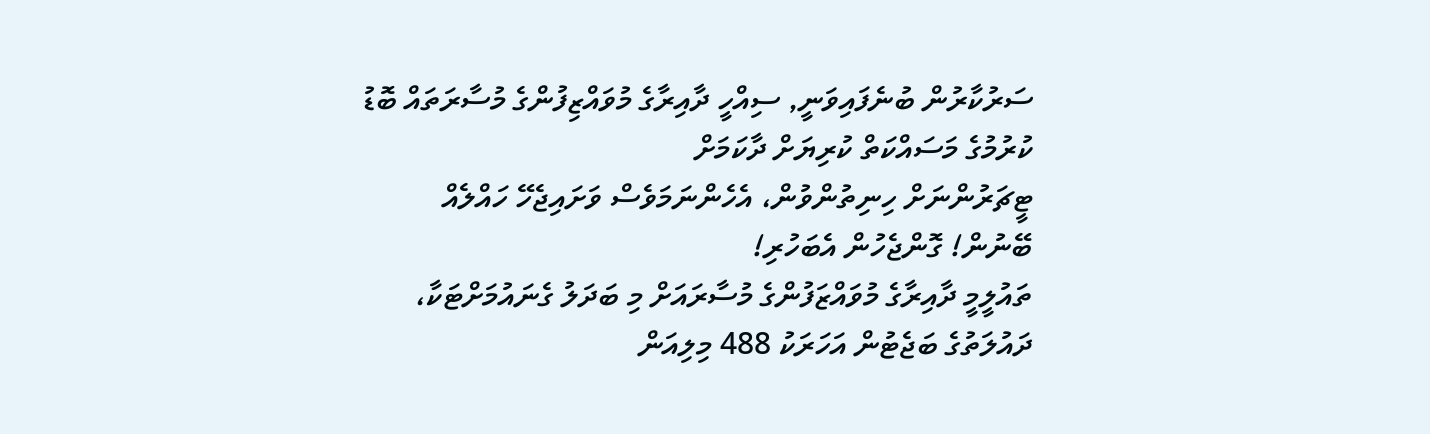ސަރުކާރުން ބުނެފައިވަނީ, ސިއްހީ ދާއިރާގެ މުވައްޒިފުންގެ މުސާރަތައް ބޮޑު ކުރުމުގެ މަސައްކަތް ކުރިޔަށް ދާކަމަށް
ޓީޗަރުންނަށް ހިނިތުންވުން، އެހެންނަމަވެސް ވަށައިޖެހޭ ހައްލެއް ބޭނުން! ގޮންޖެހުން އެބަހުރި!
ތައުލީމީ ދާއިރާގެ މުވައްޒަފުންގެ މުސާރައަށް މި ބަދަލު ގެނައުމަށްޓަކާ، ދައުލަތުގެ ބަޖެޓުން އަހަރަކު 488 މިލިއަން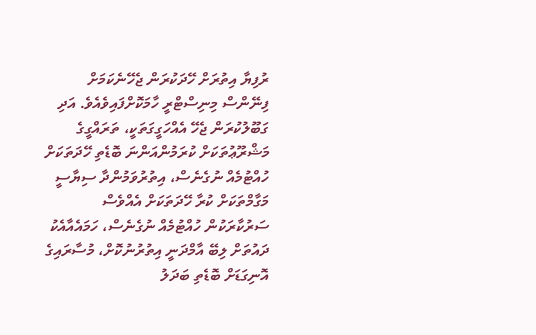ރުފިޔާ އިތުރަށް ހޭދަކުރަން ޖެހޭނެކަމަށް ފިނޭންސް މިނިސްޓްރީ ހާމަކޮށްފައިވެއެވެ. އަދި ގަބޫލުކުރަން ޖެހޭ އެއްހަގީގަތަކީ، ތަރައްގީގެ މަޝްރޫޢުތަކަށް ކުރަމުންއަންނަ ބޮޑެތި ހޭދަތަކަށް ހުއްޓުމެއް ނުގެނެސް، އިތުރުވަމުންދާ ސިޔާސީ މަގާމްތަކަށް ކުރާ ހޭދަތަކަށް އެއްވެސް ސަރުކާރަކުން ހުއްޓުމެއް ނުގެނެސް، ހަމައެއާއެކު ދައުތަށް ލިބޭ އާމްދަނީ އިތުރުނުކޮށް، މުސާރައިގެ އޮނިގަޑަށް ބޮޑެތި ބަދަލު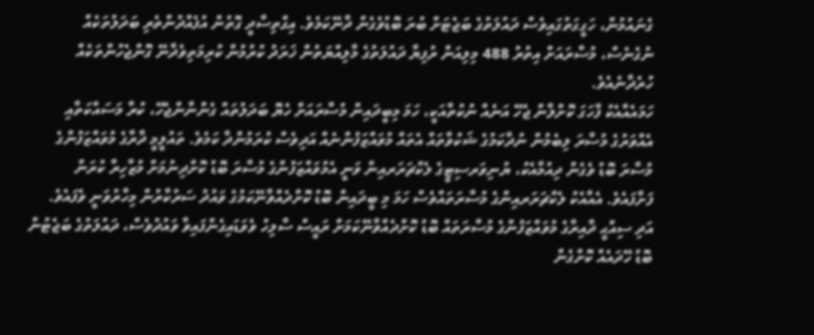ގެނައުމުން، ހަގީގަތުގައިވެސް ދައުލަތުގެ ބަޖެޓަށް ބުރަ ބޮޑުވެގެން ދާނޭކަމެވެ. އިގްތިސާދީ ގޮތުން އުފެއްދުންތެރި ބަދަލުތަކެއް ނުގެނެސް، މުސާރައަށް އިތުރު 488 މިލިއަން ރުފިޔާ ދައުލަތުގެ މާލިއްޔަތުން ޚަރަދު ކުރުމުން ކުރިމަތިވެދާނޭ ގޮންޖެހުންތަކެއް ހުރެދާނެއެވެ.
ހަމައެއާއެކު ފާހަގަ ކޮށްލާން ޖެހޭ އަނެއް ނުކުތާއަކީ، ހަމަ މިބީދައިން މުސާރައަށް ހެޔޮ ބަދަލުތައް ގެންނާންޖެހޭ، ކުރާ މަސައްކަތާއި އެއްވަރުގެ މުސާރަ ލިބެމުން ނުދާކަމުގެ ޝަކުވާތައް އެތައް މުވައްޒަފުންނެއް އަދިވެސް ކުރަމުންދާ ކަމެވެ. ތައުލީމީ ދާރާގެ މުވައްޒަފުންގެ މުސާރަ ބޮޑު ވެގެން ދިއުމާއެކު، ޔުނިވަރސިޓީގެ ލެކްޗަރަރއިން ވަނީ އެމުވައްޒަފުންގެ މުސާރަ ބޮޑު ކޮށްދިނުމަށް މުޒާހިރާ ކުރަން ފަށާފައެވެ. އެއާއެކު ލެކްޗަރަރއިންގެ މުސާރަތައްވެސް ހަމަ މި ބީދައިން ބޮޑު ކޮށްދެއްވާނޭކަމުގެ ވައުދު ސަރުކާރުން މިހާރުވަނީ ވެފައެވެ.
އަދި ސިއްޙީ ދާއިރާގެ މުވައްޒަފުންގެ މުސާރަތައް ބޮޑު ކޮށްދެއްވާނޭކަމަށް ރައީސް ސާލިހު ވެވަޑައިގެންފައިވާ ވައުދުވެސް، ދައުލަތުގެ ބަޖެޓުން ބޮޑު ހޭދައެއް ކޮށްގެން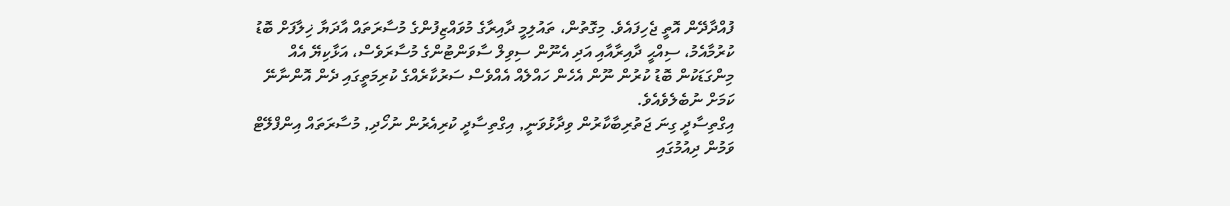ފުއްދާދޭން އޮތީ ޖެހިފައެވެ. މިގޮތުން، ތައުލިމީ ދާއިރާގެ މުވައްޒިފުންގެ މުސާރަތައް އާދަޔާ ޚިލާފަށް ބޮޑު ކުރުމާއެމު، ސިއްޙީ ދާއިރާއާއި އަދި އެނޫން ސިވިލް ސާވަންޓުންގެ މުސާރަވެސް، އަޅާކިޔޭ އެއް މިންގަޑަކުން ބޮޑު ކުރުން ނޫން އެހެން ހައްލެއް އެއްވެސް ސަރުކާރެއްގެ ކުރިމަތީގައި ދެން އޮންނާނޭ ކަމަށް ނުބެލެވެއެވެ.
އިގްތިސާދީ ގިނަ ޖަތުރިބާކާރުން ވިދާޅުވަނީ, އިގްތިސާދީ ކުރިއެރުން ނުހޯދި, މުސާރަތައް އިންފްލޭޓް ވަމުން ދިއުމުގައި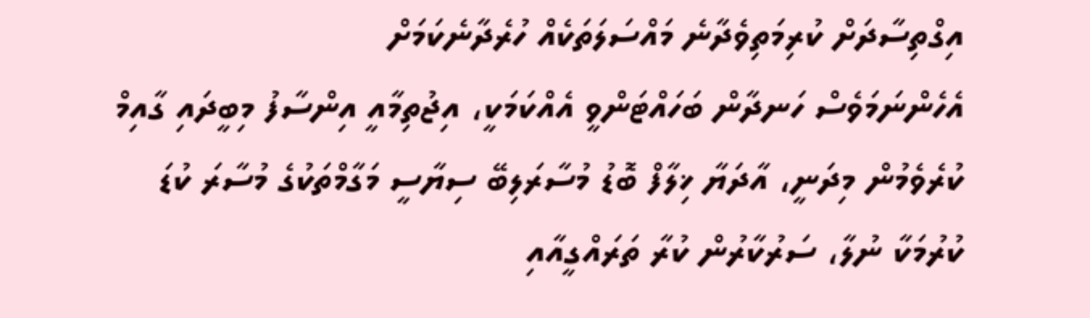އިގްތިސާދަށް ކުރިމަތިވެދާނެ މައްސަލަތަކެއް ހުރެދާނެކަމަށް
އެހެންނަމަވެސް ހަނދާން ބަހައްޓަންވީ އެއްކަމަކީ، އިޖުތިމާއީ އިންސާފު މިބީދައި ގާއިމް ކުރެވެމުން މިދަނީ، އާދަޔާ ޚިލާފް ބޮޑު މުސާރަލިބޭ ސިޔާސީ މަގާމްތަކުގެ މުސާރަ ކުޑަ ކުރުމަކާ ނުލާ، ސަރުކާރުން ކުރާ ތަރައްގީއާއި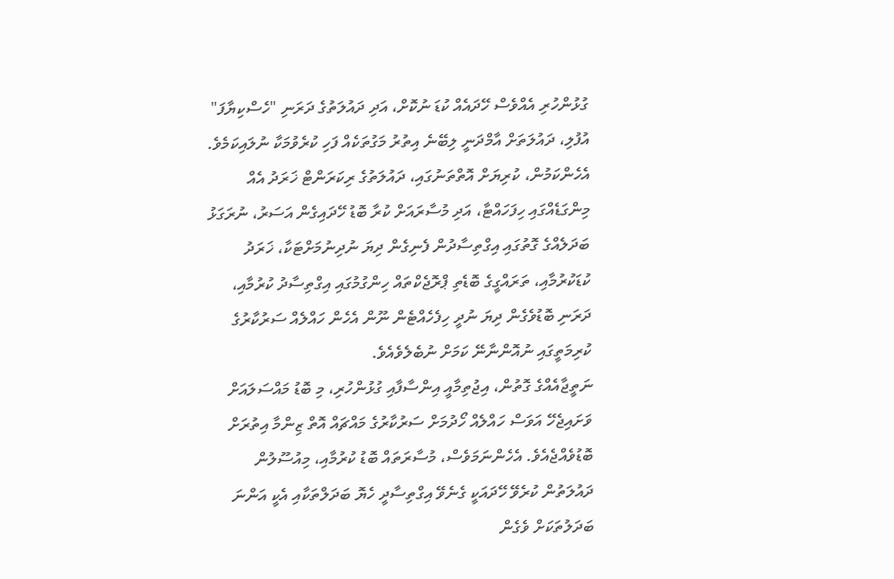ގުޅުންހުރި އެއްވެސް ހޭދައެއް ކުޑަ ނުކޮށް، އަދި ދައުލަތުގެ ދަރަނި "ހެސްކިޔާފަ" އުފުލި، ދައުލަތަށް އާމްދަނީ ލިބޭނެ އިތުރު މަގުތަކެއް ފަހި ކުރެވުމަކާ ނުލައިކަމެވެ.
އެހެންކަމުން، ކުރިޔަށް އޮތްތަނުގައި، ދައުލަތުގެ ރިކަރަންޓް ޚަރަދު އެއް މިންގަޑެއްގައި ހިފަހައްޓާ، އަދި މުސާރައަށް ކުރާ ބޮޑު ހޭދައިގެން އަސަރު، ނުރަގަޅު ބަދަލެއްގެ ގޮތުގައި އިގްތިސާދުން ފެނިގެން ދިޔަ ނުދިނުމަށްޓަކާ، ޚަރަދު ކުޑަކުރުމާއި، ތަރައްގީގެ ބޮޑެތި ޕްރޮޖެކްތައް ހިންގުމުގައި އިގްތިސާދު ކުރުމާއި، ދަރަނި ބޮޑުވެގެން ދިޔަ ނުދީ ހިފެހެއްޓެން ނޫން އެހެން ހައްލެއް ސަރުކާރުގެ ކުރިމަތީގައި ނުއޮންނާނޭ ކަމަށް ނުބެލެވެއެވެ.
ނަތީޖާއެއްގެ ގޮތުން، އިޖުތިމާއީ އިންސާފާއި ގުޅުންހުރި، މި ބޮޑު މައްސަލައަށް ވަށައިޖެހޭ އަވަސް ހައްލެއް ހޯދުމަށް ސަރުކާރުގެ މައްޗައް އޮތް ޒިންމާ އިތުރަށް ބޮޑުވެއްޖެއެވެ. އެހެންނަމަވެސް، މުސާރަތައް ބޮޑު ކުރުމާއި، މިއުސޫލުން ދައުލަތުން ކުރެވޭ ހޭދައަކީ ގެނެވޭ އިގްތިސާދީ ހެޔޮ ބަދަލްތަކާއި އެކީ އަންނަ ބަދަލުތަކަށް ވެގެން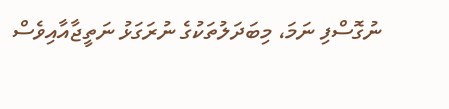ނުގޮސްފި ނަމަ، މިބަދަލުތަކުގެ ނުރަގަޅު ނަތީޖާއާއިވެސް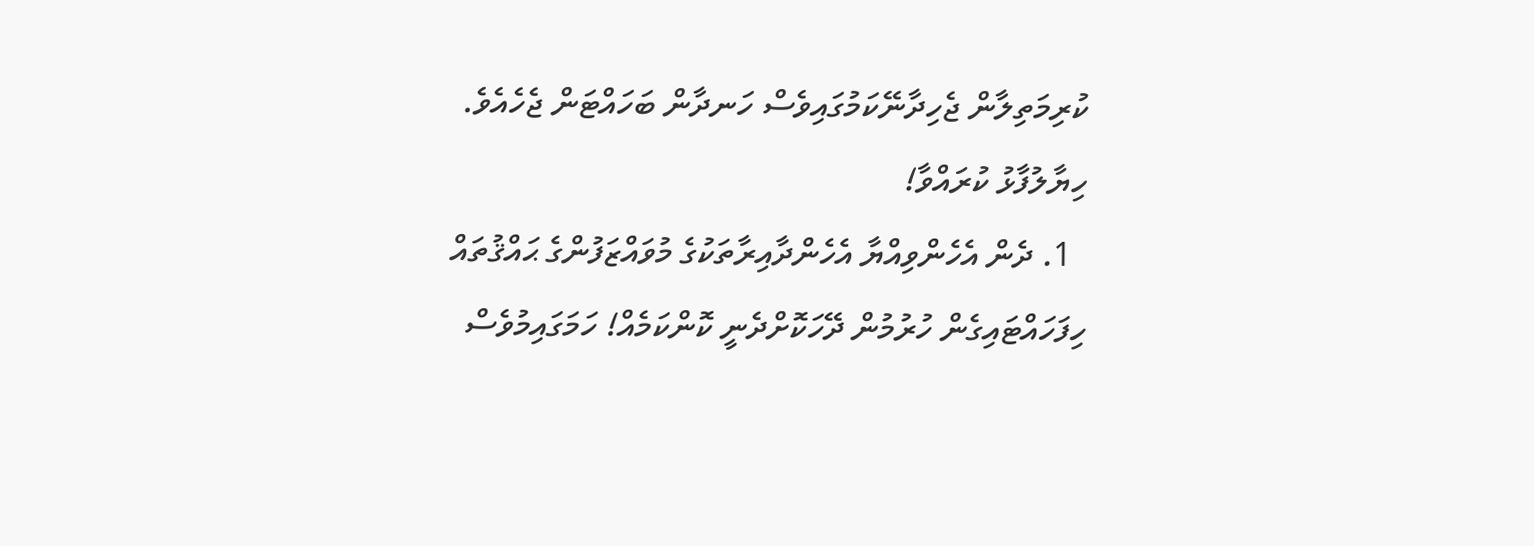ކުރިމަތިލާން ޖެހިދާނޭކަމުގައިވެސް ހަނދާން ބަހައްޓަން ޖެހެއެވެ.
ހިޔާލުފާޅު ކުރައްވާ!
  1. ދެން އެހެންވިއްޔާ އެހެންދާއިރާތަކުގެ މުވައްޒަފުންގެ ޙައްޤުތައް ހިފަހައްޓައިގެން ހުރުމުން ދޭހަކޮށްދެނީ ކޮންކަމެއް! ހަމަގައިމުވެސް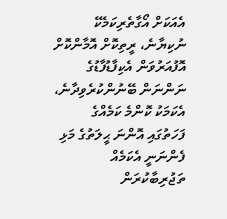އެއަކަށް އޯގާތެރިކަމެކޭ ނުކިޔާނެ، ރީތިކޮށް އޮމާންކޮށް އޮފުއަރުވަން އެކިފާޑުފާޑުގެ ނަންނަން ބޭނުންކުރެވިދާނެ، އެކަމަކު ކޮންމެ ކަމެއްގެ ފަހަތުގައި އޮންނަ ޙީލަތުގެ މަޅި ފެންނަނީ އެކަމެއް ތަޖުރިބާކުރަން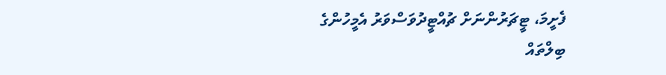ފެށީމަ، ޓީޗަރުންނަށް ޗުއްޓީދުވަސްވަރު އެމީހުންގެ ބިލްތައް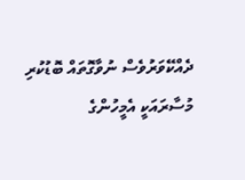ދެއްކޭވަރުވެސް ނުވާގޮތައް ބޮޑުކުރި މުސާރައަކީ އެމީހުންގެ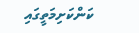ކަންކަށިމަތީގައި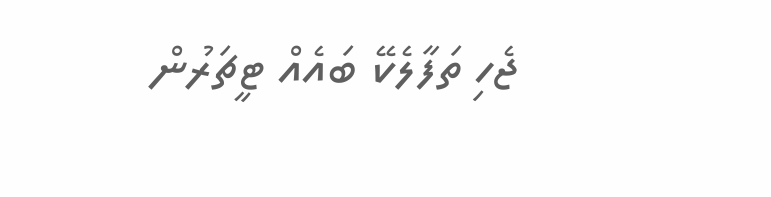ޖެހި ތަފާލެކޭ ބައެއް ޓީޗަރުން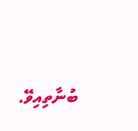ބުނާތިއިވޭ.